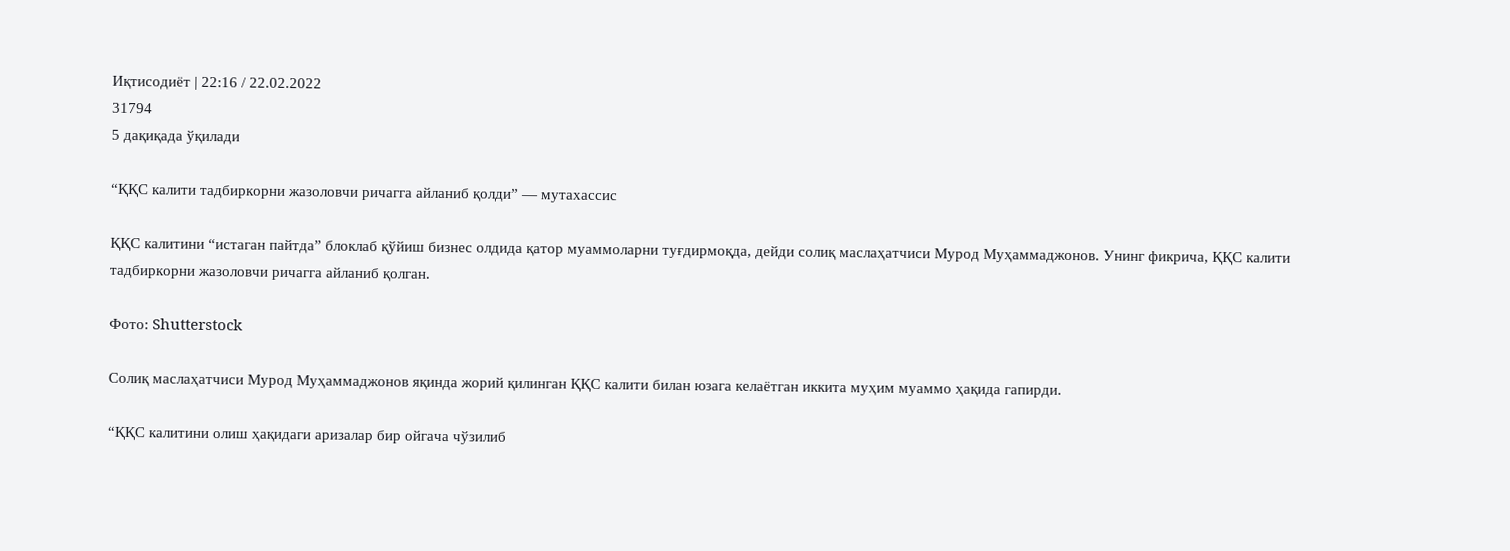Иқтисодиёт | 22:16 / 22.02.2022
31794
5 дақиқада ўқилади

“ҚҚС калити тадбиркорни жазоловчи ричагга айланиб қолди” — мутахассис

ҚҚС калитини “истаган пайтда” блоклаб қўйиш бизнес олдида қатор муаммоларни туғдирмоқда, дейди солиқ маслаҳатчиси Мурод Муҳаммаджонов. Унинг фикрича, ҚҚС калити тадбиркорни жазоловчи ричагга айланиб қолган.

Фото: Shutterstock

Солиқ маслаҳатчиси Мурод Муҳаммаджонов яқинда жорий қилинган ҚҚС калити билан юзага келаётган иккита муҳим муаммо ҳақида гапирди.

“ҚҚС калитини олиш ҳақидаги аризалар бир ойгача чўзилиб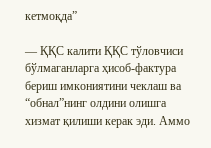кетмоқда”

— ҚҚС калити ҚҚС тўловчиси бўлмаганларга ҳисоб-фактура бериш имкониятини чеклаш ва “обнал”нинг олдини олишга хизмат қилиши керак эди. Аммо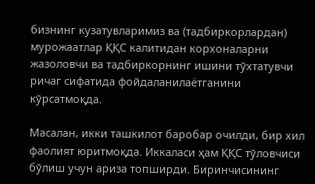бизнинг кузатувларимиз ва (тадбиркорлардан) мурожаатлар ҚҚС калитидан корхоналарни жазоловчи ва тадбиркорнинг ишини тўхтатувчи ричаг сифатида фойдаланилаётганини кўрсатмоқда.

Масалан, икки ташкилот баробар очилди, бир хил фаолият юритмоқда. Иккаласи ҳам ҚҚС тўловчиси бўлиш учун ариза топширди. Биринчисининг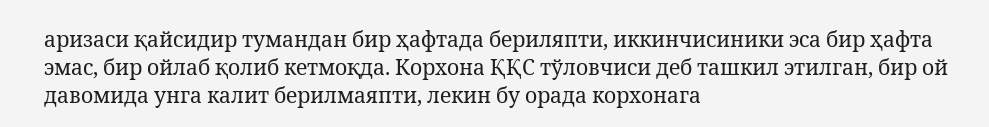аризаси қайсидир тумандан бир ҳафтада бериляпти, иккинчисиники эса бир ҳафта эмас, бир ойлаб қолиб кетмоқда. Корхона ҚҚС тўловчиси деб ташкил этилган, бир ой давомида унга калит берилмаяпти, лекин бу орада корхонага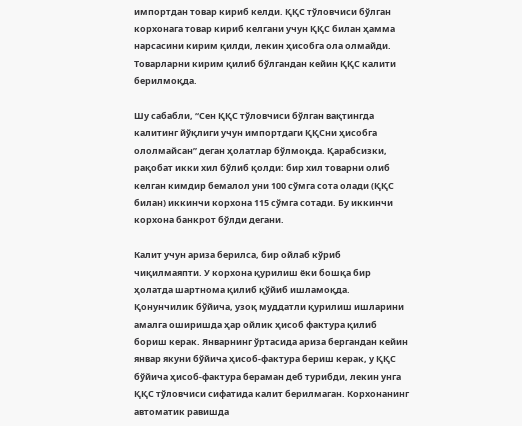импортдан товар кириб келди. ҚҚС тўловчиси бўлган корхонага товар кириб келгани учун ҚҚС билан ҳамма нарсасини кирим қилди, лекин ҳисобга ола олмайди. Товарларни кирим қилиб бўлгандан кейин ҚҚС калити берилмоқда.

Шу сабабли, “Сен ҚҚС тўловчиси бўлган вақтингда калитинг йўқлиги учун импортдаги ҚҚСни ҳисобга ололмайсан” деган ҳолатлар бўлмоқда. Қарабсизки, рақобат икки хил бўлиб қолди: бир хил товарни олиб келган кимдир бемалол уни 100 сўмга сота олади (ҚҚС билан) иккинчи корхона 115 сўмга сотади. Бу иккинчи корхона банкрот бўлди дегани.

Калит учун ариза берилса, бир ойлаб кўриб чиқилмаяпти. У корхона қурилиш ёки бошқа бир ҳолатда шартнома қилиб қўйиб ишламоқда. Қонунчилик бўйича, узоқ муддатли қурилиш ишларини амалга оширишда ҳар ойлик ҳисоб фактура қилиб бориш керак. Январнинг ўртасида ариза бергандан кейин январ якуни бўйича ҳисоб-фактура бериш керак, у ҚҚС бўйича ҳисоб-фактура бераман деб турибди, лекин унга ҚҚС тўловчиси сифатида калит берилмаган. Корхонанинг автоматик равишда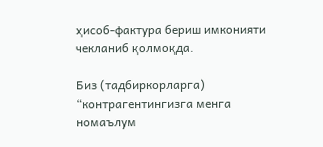ҳисоб-фактура бериш имконияти чекланиб қолмоқда.

Биз (тадбиркорларга) “контрагентингизга менга номаълум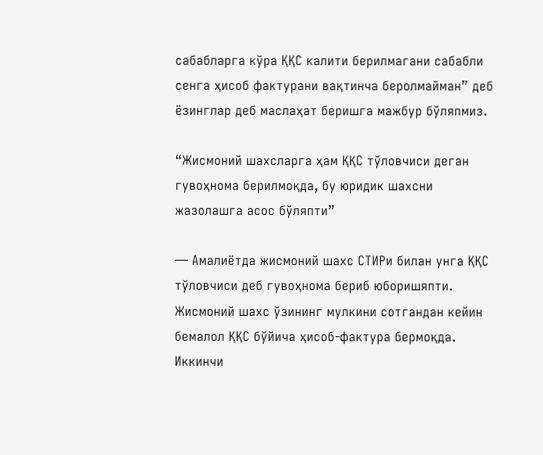сабабларга кўра ҚҚС калити берилмагани сабабли сенга ҳисоб фактурани вақтинча беролмайман” деб ёзинглар деб маслаҳат беришга мажбур бўляпмиз.

“Жисмоний шахсларга ҳам ҚҚС тўловчиси деган гувоҳнома берилмоқда, бу юридик шахсни жазолашга асос бўляпти”

— Амалиётда жисмоний шахс СТИРи билан унга ҚҚС тўловчиси деб гувоҳнома бериб юборишяпти. Жисмоний шахс ўзининг мулкини сотгандан кейин бемалол ҚҚС бўйича ҳисоб-фактура бермоқда. Иккинчи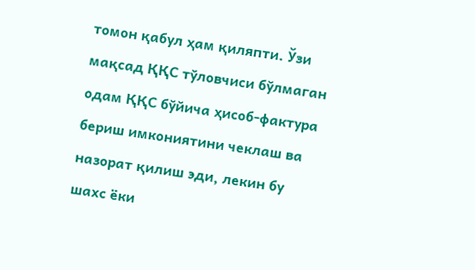томон қабул ҳам қиляпти. Ўзи мақсад ҚҚС тўловчиси бўлмаган одам ҚҚС бўйича ҳисоб-фактура бериш имкониятини чеклаш ва назорат қилиш эди, лекин бу шахс ёки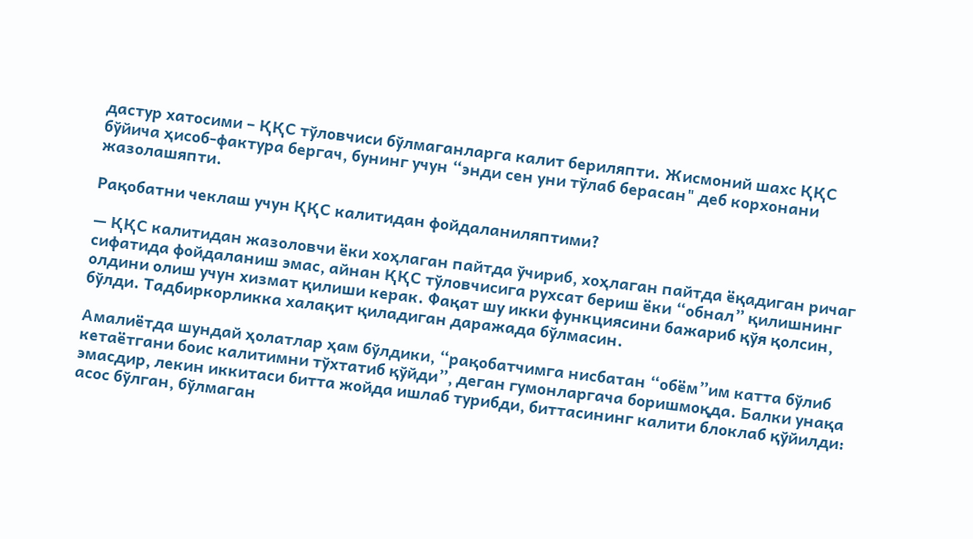дастур хатосими – ҚҚС тўловчиси бўлмаганларга калит бериляпти. Жисмоний шахс ҚҚС бўйича ҳисоб-фактура бергач, бунинг учун “энди сен уни тўлаб берасан" деб корхонани жазолашяпти.

Рақобатни чеклаш учун ҚҚС калитидан фойдаланиляптими?

— ҚҚС калитидан жазоловчи ёки хоҳлаган пайтда ўчириб, хоҳлаган пайтда ёқадиган ричаг сифатида фойдаланиш эмас, айнан ҚҚС тўловчисига рухсат бериш ёки “обнал” қилишнинг олдини олиш учун хизмат қилиши керак. Фақат шу икки функциясини бажариб қўя қолсин, бўлди. Тадбиркорликка халақит қиладиган даражада бўлмасин.

Амалиётда шундай ҳолатлар ҳам бўлдики, “рақобатчимга нисбатан “обём”им катта бўлиб кетаётгани боис калитимни тўхтатиб қўйди”, деган гумонларгача боришмоқда. Балки унақа эмасдир, лекин иккитаси битта жойда ишлаб турибди, биттасининг калити блоклаб қўйилди: асос бўлган, бўлмаган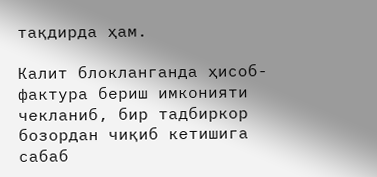тақдирда ҳам.

Калит блокланганда ҳисоб-фактура бериш имконияти чекланиб, бир тадбиркор бозордан чиқиб кетишига сабаб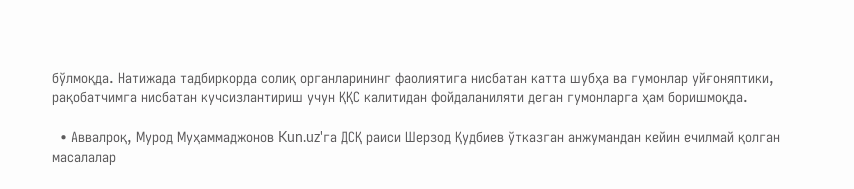бўлмоқда. Натижада тадбиркорда солиқ органларининг фаолиятига нисбатан катта шубҳа ва гумонлар уйғоняптики, рақобатчимга нисбатан кучсизлантириш учун ҚҚС калитидан фойдаланиляти деган гумонларга ҳам боришмоқда.

  • Аввалроқ, Мурод Муҳаммаджонов Kun.uz'га ДСҚ раиси Шерзод Қудбиев ўтказган анжумандан кейин ечилмай қолган масалалар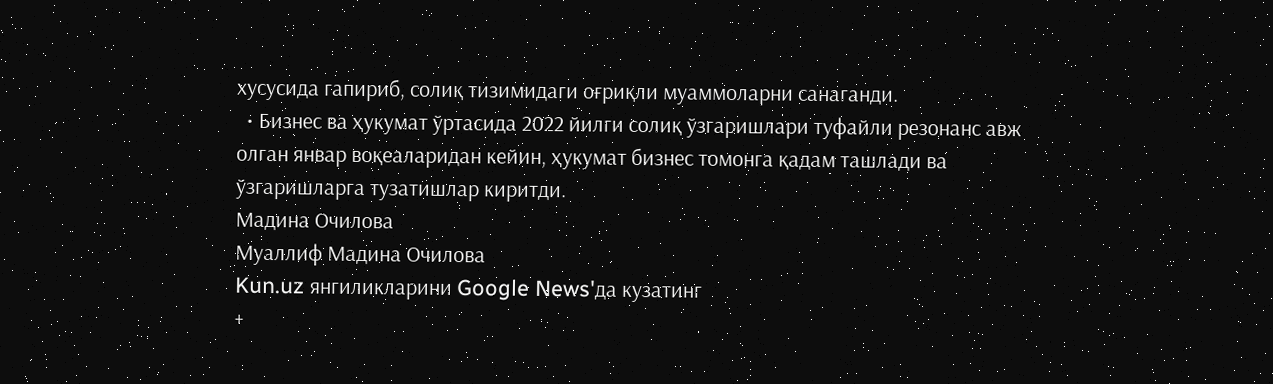хусусида гапириб, солиқ тизимидаги оғриқли муаммоларни санаганди.
  • Бизнес ва ҳукумат ўртасида 2022 йилги солиқ ўзгаришлари туфайли резонанс авж олган январ воқеаларидан кейин, ҳукумат бизнес томонга қадам ташлади ва ўзгаришларга тузатишлар киритди.
Мадина Очилова
Муаллиф Мадина Очилова
Kun.uz янгиликларини Google News'да кузатинг
+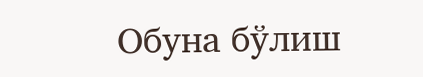Обуна бўлиш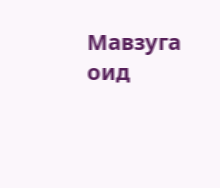Мавзуга оид